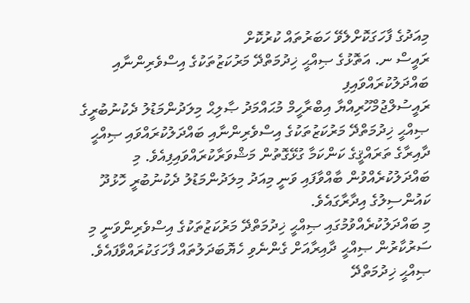މިއަދުގެ ފާހަގަކޮށްލެވޭ ހަބަރުތައް ކުރުކޮށް
ރައީސް ނ. އަތޮޅުގެ ޞިއްޙީ ޚިދުމަތްދޭ މަރުކަޒުތަކުގެ އިސްވެރިންނާއި ބައްދަލުކުރައްވައިފި
ރައީސުލްޖުމްހޫރިއްޔާ އިބްރާހީމް މުޙައްމަދު ޞާލިޙް މިލަދުންމަޑުލު ދެކުނުބުރީގެ ޞިއްޙީ ޚިދުމަތްދޭ މަރުކަޒުތަކުގެ އިސްވެރިންނާއި ބައްދަލުކުރައްވައި ޞިއްޙީ ދާއިރާގެ ތަރައްޤީގެ ކަންކަމާ ގުޅޭގޮތުން މަޝްވަރާކުރައްވައިފިއެވެ. މި ބައްދަލުކުރެއްވުން ބާއްވާފައި ވަނީ މިއަދު މިލަދުންމަޑުލު ދެކުނުބުރީ ހޮޅުދޫ ކައުންސިލުގެ އިދާރާގައެވެ.
މި ބައްދަލުކުރެއްވުމުގައި ޞިއްޙީ ޚިދުމަތްދޭ މަރުކަޒުތަކުގެ އިސްވެރިންވަނީ މި ސަރުކާރުން ޞިއްޙީ ދާއިރާއަށް ގެންނެވި ހެޔޮބަދަލުތައް ފާހަގަކުރައްވާފައެވެ. ޞިއްޙީ ޚިދުމަތްދޭ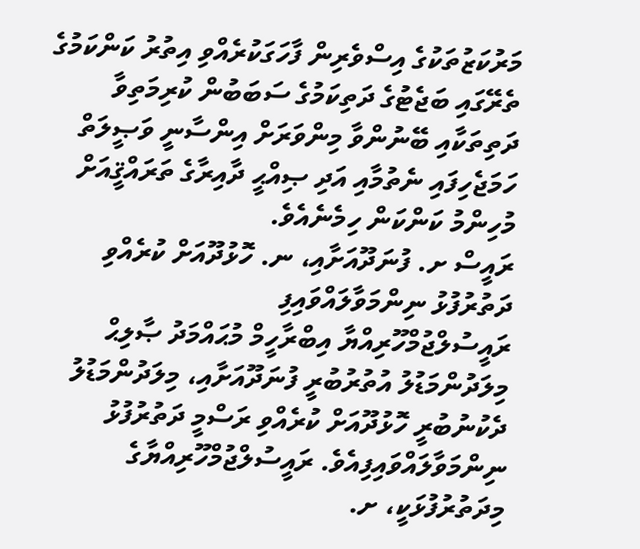މަރުކަޒުތަކުގެ އިސްވެރިން ފާހަގަކުރެއްވި އިތުރު ކަންކަމުގެ ތެރޭގައި ބަޖެޓުގެ ދަތިކަމުގެ ސަބަބުން ކުރިމަތިވާ ދަތިތަކާއި ބޭނުންވާ މިންވަރަށް އިންސާނީ ވަޞީލަތް ހަމަޖެހިފައި ނެތުމާއި އަދި ޞިއްޙީ ދާއިރާގެ ތަރައްޤީއަށް މުހިންމު ކަންކަން ހިމެނެއެވެ.
ރައީސް ށ. ފުނަދޫއަށާއި، ނ. ހޮޅުދޫއަށް ކުރެއްވި ދަތުރުފުޅު ނިންމަވާލައްވައިފި
ރައީސުލްޖުމްހޫރިއްޔާ އިބްރާހީމް މުޙައްމަދު ޞާލިޙް މިލަދުންމަޑުލު އުތުރުބުރީ ފުނަދޫއަށާއި، މިލަދުންމަޑުލު ދެކުނުބުރީ ހޮޅުދޫއަށް ކުރެއްވި ރަސްމީ ދަތުރުފުޅު ނިންމަވާލައްވައިފިއެވެ. ރައީސުލްޖުމްހޫރިއްޔާގެ މިދަތުރުފުޅަކީ، ށ.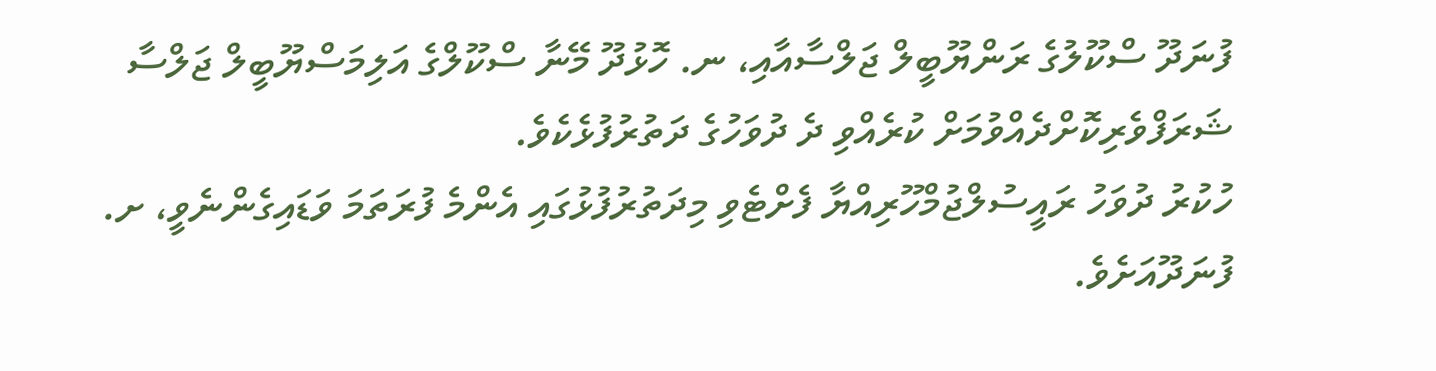ފުނަދޫ ސްކޫލުގެ ރަންޔޫބީލް ޖަލްސާއާއި، ނ. ހޮޅުދޫ މޭނާ ސްކޫލްގެ އަލިމަސްޔޫބީލް ޖަލްސާ ޝަރަފްވެރިކޮށްދެއްވުމަށް ކުރެއްވި ދެ ދުވަހުގެ ދަތުރުފުޅެކެވެ.
ހުކުރު ދުވަހު ރައީސުލްޖުމްހޫރިއްޔާ ފެށްޓެވި މިދަތުރުފުޅުގައި އެންމެ ފުރަތަމަ ވަޑައިގެންނެވީ، ށ. ފުނަދޫއަށެވެ.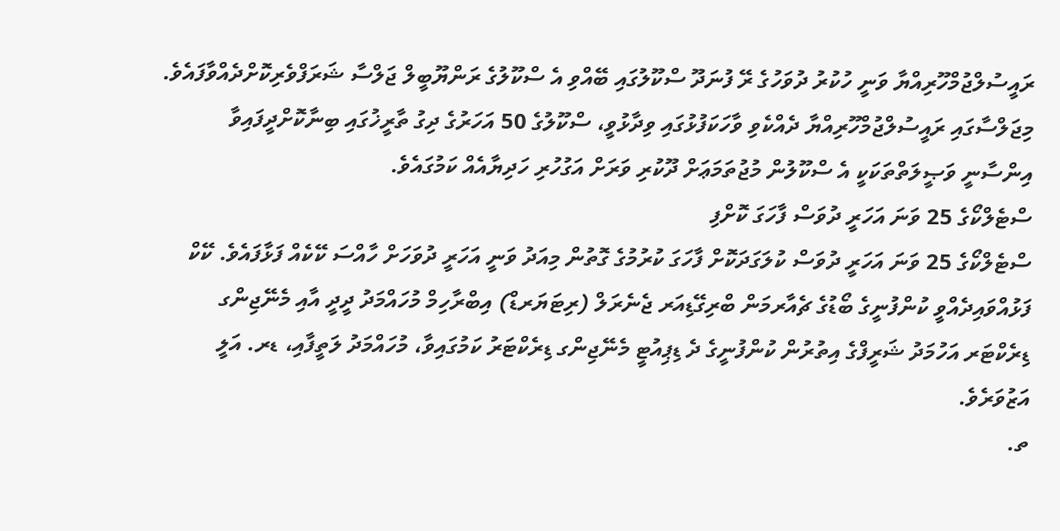ރައީސުލްޖުމްހޫރިއްޔާ ވަނީ ހުކުރު ދުވަހުގެ ރޭ ފުނަދޫ ސްކޫލުގައި ބޭއްވި އެ ސްކޫލުގެ ރަންޔޫބީލް ޖަލްސާ ޝަރަފްވެރިކޮށްދެއްވާފައެވެ. މިޖަލްސާގައި ރައީސުލްޖުމްހޫރިއްޔާ ދެއްކެވި ވާހަކަފުޅުގައި ވިދާޅުވީ، ސްކޫލުގެ 50 އަހަރުގެ ދިގު ތާރީޚުގައި ބިނާކޮށްދީފައިވާ އިންސާނީ ވަޞީލަތްތަކަކީ އެ ސްކޫލުން މުޖުތަމަޢަށް ދޫކުރި ވަރަށް އަގުހުރި ހަދިޔާއެއް ކަމުގައެވެ.
ސްޓެލްކޯގެ 25 ވަނަ އަހަރީ ދުވަސް ފާހަގަ ކޮށްފި
ސްޓެލްކޯގެ 25 ވަނަ އަހަރީ ދުވަސް ކުލަގަދަކޮށް ފާހަގަ ކުރުމުގެ ގޮތުން މިއަދު ވަނީ އަހަރީ ދުވަހަށް ހާއްސަ ކޭކެއް ފަޅާފައެވެ. ކޭކް ފަޅުއްވައިދެއްވީ ކުންފުނީގެ ބޯޑުގެ ޗެއާރމަން ބްރިގޭޑިއަރ ޖެނެރަލް (ރިޓަޔަރޑް) އިބްރާހިމް މުހައްމަދު ދީދީ އާއި މެނޭޖިންގ ޑިރެކްޓަރ އަހުމަދު ޝަރީފްގެ އިތުރުން ކުންފުނީގެ ދެ ޑިޕިއުޓީ މެނޭޖިންގ ޑިރެކްޓަރު ކަމުގައިވާ، މުހައްމަދު ލަތީފާއި، ޑރ. އަލީ އަޒުވަރެވެ.
ތ.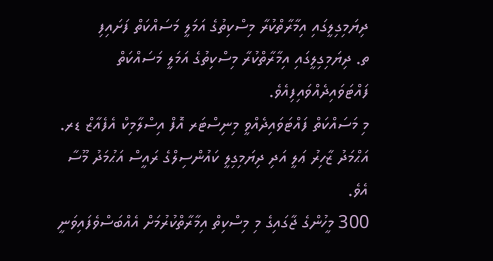ދިޔަމިގިލީގައި އިމާރާތްކުރާ މިސްކިތުގެ އަމަލީ މަސައްކަތް ފަށައިފި
ތ. ދިޔަމިގިލީގައި އިމާރާތްކުރާ މިސްކިތުގެ އަމަލީ މަސައްކަތް ފައްޓަވައިދެއްވައިފިއެވެ.
މި މަސައްކަތް ފައްޓަވައިދެއްވީ މިނިސްޓަރ އޮފް އިސްލާމިކް އެފެއާޒް ޑރ. އަޙްމަދު ޒާހިރު ޢަލީ އަދި ދިޔަމިގިލީ ކައުންސިލްގެ ރައީސް އަޙުމަދު މޫސާ އެވެ.
300 މީހުންގެ ޖާގައިގެ މި މިސްކިތް އިމާރާތްކުރުމަށް އެއްބަސްވެފައިވަނީ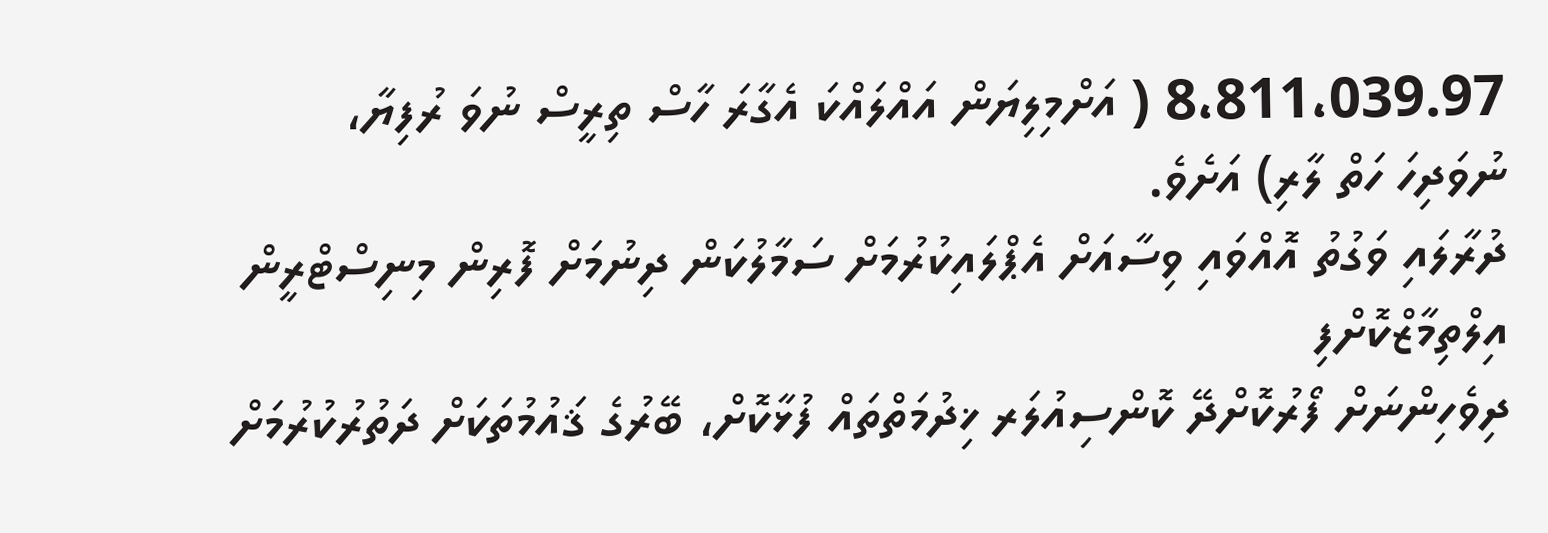8،811،039.97 ( އަށްމިލިޔަން އައްލައްކަ އެގާރަ ހާސް ތިރީސް ނުވަ ރުފިޔާ، ނުވަދިހަ ހަތް ލާރި) އަށެވެ.
ދުރާލައި ވަގުތު އޮއްވައި ވިސާއަށް އެޕްލައިކުރުމަށް ސަމާލުކަން ދިނުމަށް ފޮރިން މިނިސްޓްރީން އިލްތިމާޒްކޮށްފި
ދިވެހިންނަށް ފޯރުކޮށްދޭ ކޮންސިއުލަރ ޚިދުމަތްތައް ފުޅާކޮށް، ބޭރުގެ ޤައުމުތަކަށް ދަތުރުކުރުމަށް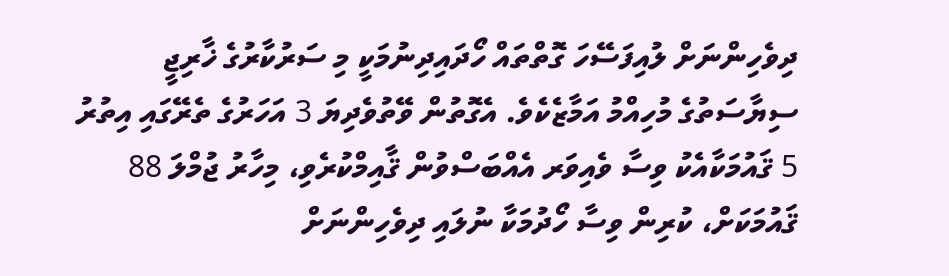ދިވެހިންނަށް ލުއިފަސޭހަ ގޮތްތައް ހޯދައިދިނުމަކީ މި ސަރުކާރުގެ ޚާރިޖީ ސިޔާސަތުގެ މުހިއްމު އަމާޒެކެވެ. އެގޮތުން ވޭތުވެދިޔަ 3 އަހަރުގެ ތެރޭގައި އިތުރު 5 ޤައުމަކާއެކު ވިސާ ވެއިވަރ އެއްބަސްވުން ޤާއިމްކުރެވި، މިހާރު ޖުމްލަ 88 ޤައުމަކަށް، ކުރިން ވިސާ ހޯދުމަކާ ނުލައި ދިވެހިންނަށް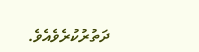ދަތުރުކުރެވެއެވެ.